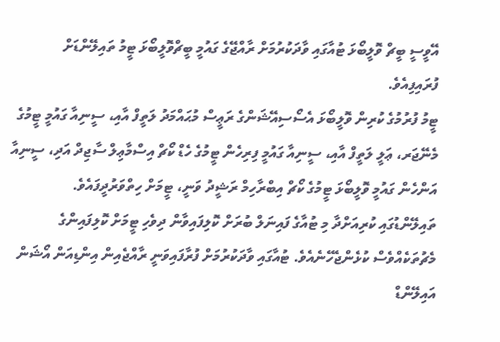އޭވީސީ ބީޗް ވޮލީބޯޅަ ޓުއާގައި ވާދަކުރުމަށް ރާއްޖޭގެ ގައުމީ ބީޗްވޮލީބޯޅަ ޓީމު ތައިލޭންޑަށް ފުރައިފިއެވެ.
ޓީމު ފުރުމުގެ ކުރިން ވޮލީބޯޅަ އެސޯސިއޭޝަންގެ ރަޢީސް މުޙައްމަދު ލަތީފް އާއި، ސީނިއާ ގައުމީ ޓީމުގެ މެނޭޖަރ، ޢަލީ ލަތީފް އާއި، ސީނިއާ ގައުމީ ފިރިހެން ޓީމުގެ ހެޑް ކޯޗް އިސްމާޢިލް ސާޖިދް އަދި، ސީނިއާ އަންހެން ގައުމީ ވޮލީބޯޅަ ޓީމުގެ ކޯޗް އިބްރާހިމް ރަޝީދު ވަނީ، ޓީމަށް ހިތްވަރުދީފައެވެ.
ތައިލޭންޑުގައި ކުރިއަށްދާ މި ޓުއާގެ ފައިނަލް ބުރަށް ކޮލިފައިވާން ދިވެހި ޓީމަށް ކޮލިފައިންގެ މެޗުތަކެއްވެސް ކުޅެންޖެހޭނެއެވެ. ޓުއާގައި ވާދަކުރުމަށް ފުރާފައިވަނީ ރާއްޖެއިން އިންޑިއަން އޯޝަން އައިލޭންޑް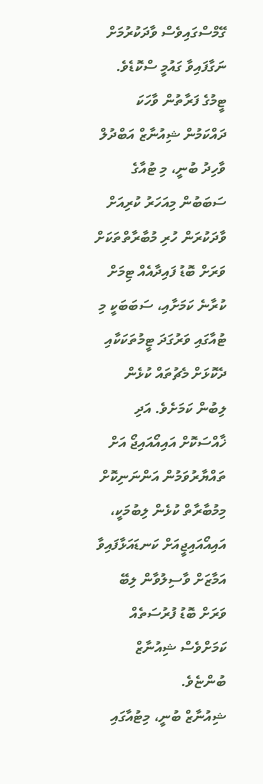ގޭމްސްގައިވެސް ވާދަކުރުމަށް ނަގާފައިވާ ގައުމީ ސްކޮޑެވެ.
ޓީމުގެ ފަރާތުން ވާހަކަ ދައްކަމުން ޝިއުނާޒް އަބްދުލް ވާހިދު ބުނީ، މި ޓުއާގެ ސަބަބުން މިއަހަރު ކުރިއަށް ވާދަކުރަން ހުރި މުބާރާތްތަކަށް ވަރަށް ބޮޑު ފައިދާއެއް ޓިމަށް ކުރާނެ ކަމަށާއި، ސަބަބަކީ މި ޓުއާގައި ވަރުގަދަ ޓީމުތަކަކާއި ދެކޮޅަށް މެޗުތައް ކުޅެން ލިބުން ކަމަށެވެ. އަދި ޚާއްސަކޮށް އައިއޯއައިޖޯ އަށް ތައްޔާރުވަމުން އަންނަނިކޮށް މިމުބާރާތް ކުޅެން ލިބުމަކީ، އައިއޯއައިޖީއަށް ކަނޑައަޅާފައިވާ އަމާޒަށް ވާސިލުވާން ލިބޭ ވަރަށް ބޮޑު ފުރުސަތެއް ކަމަށްވެސް ޝިއުނާޒް ބުންޏެވެ.
ޝިއުނާޒް ބުނީ، މިޓުއާގައި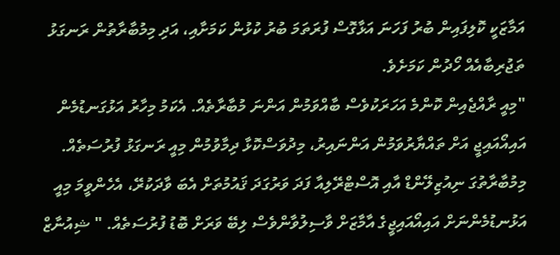އަމާޒަކީ ކޮލިފައިން ބުރު ފަހަނަ އަޅާގޮސް ފުރަތަމަ ބުރު ކުޅުން ކަމަށާއި، އަދި މިމުބާރާތުން ރަނގަޅު ތަޖުރިބާއެއް ހޯދުން ކަމަށެވެ.
"މިއީ ރާއްޖެއިން ކޮންމެ އަހަރަކުވެސް ބާއްވަމުން އަންނަ މުބާރާތެއް. އެކަމު މިހާރު އަޅުގަނޑުމެން އައިއޯއައިޖީ އަށް ތައްޔާރުވަމުން އަންނައިރު، މިދުވަސްކޮޅާ ދިމާވުމުން މިއީ ރަނގަޅު ފުރުސަތެއް. މިމުބާރާތުގަ ނިއުޒިލޭންޑް އާއި އޮސްޓްރޭލިއާ ފަދަ ވަރުގަދަ ޤައުމުތަށް އެބަ ވާދަކުރޭ، އެހެންވީމަ މިއީ އަޅުނޑުމެންނަށް އައިއޯއައިޖީގެ އާމާޒަށް ވާސިލުވާންވެސް ލިބޭ ވަރަށް ބޮޑު ފުރުސަތެއް. " ޝިއުނާޒް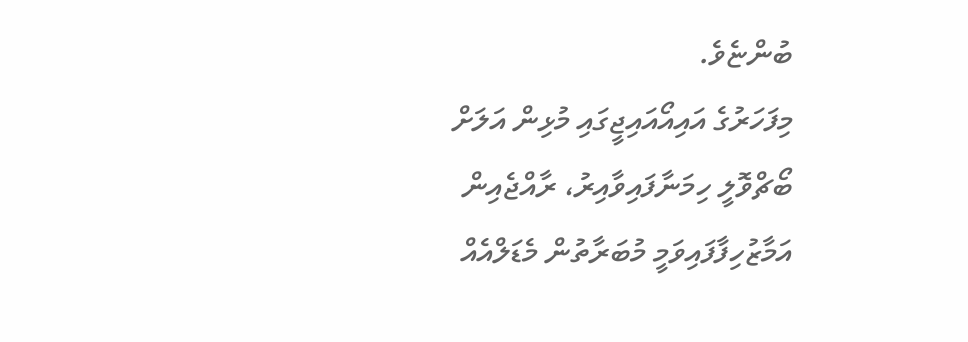ބުންޏެވެ.
މިފަހަރުގެ އައިއޯއައިޖީގައި މުޅިން އަލަށް ބޯޗްވޮލީ ހިމަނާފައިވާއިރު، ރާއްޖެއިން އަމާޒުހިފާފައިވަމީ މުބަރާތުން މެޑަލްއެއް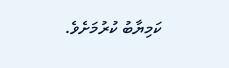ކަމިޔާބު ކުރުމަށެވެ.